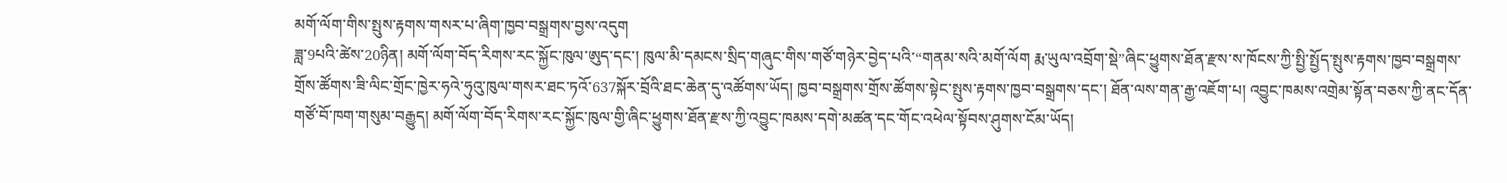མགོ་ལོག་གིས་སྤུས་རྟགས་གསར་པ་ཞིག་ཁྱབ་བསྒྲགས་བྱས་འདུག
ཟླ་9པའི་ཚེས་20ཉིན། མགོ་ལོག་བོད་རིགས་རང་སྐྱོང་ཁུལ་ཨུད་དང་། ཁུལ་མི་དམངས་སྲིད་གཞུང་གིས་གཙོ་གཉེར་བྱེད་པའི་“གནམ་སའི་མགོ་ལོག རྨ་ཡུལ་འབྲོག་སྡེ”ཞིང་ཕྱུགས་ཐོན་རྫས་ས་ཁོངས་ཀྱི་སྤྱི་སྤྱོད་སྤུས་རྟགས་ཁྱབ་བསྒྲགས་གྲོས་ཚོགས་ཟི་ལིང་གྲོང་ཁྱེར་ཧའེ་ཧུའུ་ཁུལ་གསར་ཐང་ཏའོ་637སྐོར་བྲོའི་ཐང་ཆེན་དུ་འཚོགས་ཡོད། ཁྱབ་བསྒྲགས་གྲོས་ཚོགས་སྟེང་སྤུས་རྟགས་ཁྱབ་བསྒྲགས་དང་། ཐོན་ལས་གན་རྒྱ་འཇོག་པ། འབྱུང་ཁམས་འགྲེམ་སྟོན་བཅས་ཀྱི་ནང་དོན་གཙོ་བོ་ཁག་གསུམ་བརྒྱུད། མགོ་ལོག་བོད་རིགས་རང་སྐྱོང་ཁུལ་གྱི་ཞིང་ཕྱུགས་ཐོན་རྫས་ཀྱི་འབྱུང་ཁམས་དགེ་མཚན་དང་གོང་འཕེལ་སྟོབས་ཤུགས་ངོམ་ཡོད།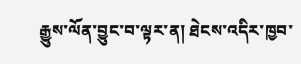རྒྱུས་ལོན་བྱུང་བ་ལྟར་ན། ཐེངས་འདིར་ཁྱབ་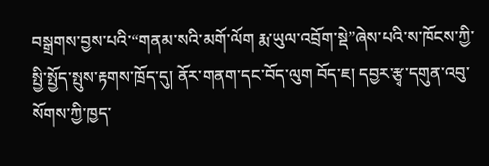བསྒྲགས་བྱས་པའི་“གནམ་སའི་མགོ་ལོག རྨ་ཡུལ་འབྲོག་སྡེ”ཞེས་པའི་ས་ཁོངས་ཀྱི་སྤྱི་སྤྱོད་སྤུས་རྟགས་ཁྲོད་དུ། ནོར་གནག་དང་བོད་ལུག བོད་ཇ། དབྱར་རྩྭ་དགུན་འབུ་སོགས་ཀྱི་ཁྱད་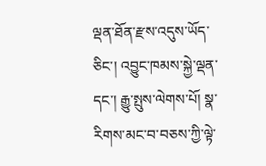ལྡན་ཐོན་རྫས་འདུས་ཡོད་ཅིང་། འབྱུང་ཁམས་སྐྱེ་ལྡན་དང་། རྒྱུ་སྤུས་ལེགས་པོ། སྣ་རིགས་མང་བ་བཅས་ཀྱི་ལྟེ་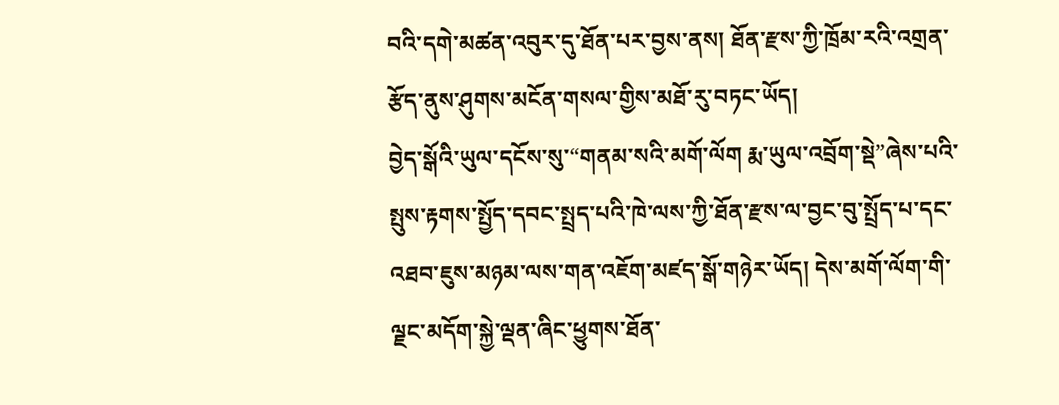བའི་དགེ་མཚན་འབུར་དུ་ཐོན་པར་བྱས་ནས། ཐོན་རྫས་ཀྱི་ཁྲོམ་རའི་འགྲན་རྩོད་ནུས་ཤུགས་མངོན་གསལ་གྱིས་མཐོ་རུ་བཏང་ཡོད།
བྱེད་སྒོའི་ཡུལ་དངོས་སུ་“གནམ་སའི་མགོ་ལོག རྨ་ཡུལ་འབྲོག་སྡེ”ཞེས་པའི་སྤུས་རྟགས་སྤྱོད་དབང་སྤྲད་པའི་ཁེ་ལས་ཀྱི་ཐོན་རྫས་ལ་བྱང་བུ་སྤྲོད་པ་དང་འཐབ་ཇུས་མཉམ་ལས་གན་འཇོག་མཛད་སྒོ་གཉེར་ཡོད། དེས་མགོ་ལོག་གི་ལྗང་མདོག་སྐྱེ་ལྡན་ཞིང་ཕྱུགས་ཐོན་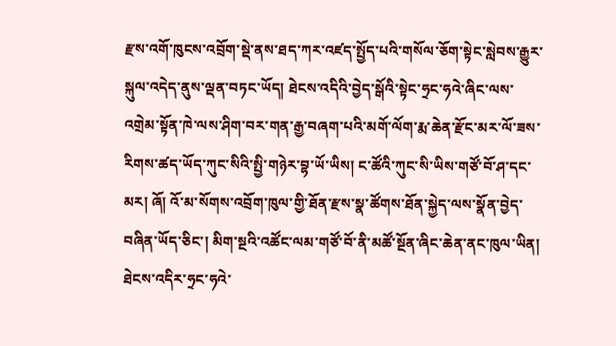རྫས་འགོ་ཁུངས་འབྲོག་སྡེ་ནས་ཐད་ཀར་འཛད་སྤྱོད་པའི་གསོལ་ཅོག་སྟེང་སླེབས་རྒྱུར་སྐུལ་འདེད་ནུས་ལྡན་བཏང་ཡོད། ཐེངས་འདིའི་བྱེད་སྒོའི་སྟེང་ཧྲང་ཧའེ་ཞིང་ལས་འགྲེམ་སྟོན་ཁེ་ལས་ཤིག་བར་གན་རྒྱ་བཞག་པའི་མགོ་ལོག་རྨ་ཆེན་རྫོང་མར་ལོ་ཟས་རིགས་ཚད་ཡོད་ཀུང་སིའི་སྤྱི་གཉེར་བྷ་ཡོ་ཡིས། ང་ཚོའི་ཀུང་སི་ཡིས་གཙོ་བོ་ཤ་དང་མར། ཞོ། འོ་མ་སོགས་འབྲོག་ཁུལ་གྱི་ཐོན་རྫས་སྣ་ཚོགས་ཐོན་སྐྱེད་ལས་སྣོན་བྱེད་བཞིན་ཡོད་ཅིང་། མིག་སྔའི་འཚོང་ལམ་གཙོ་བོ་ནི་མཚོ་སྔོན་ཞིང་ཆེན་ནང་ཁུལ་ཡིན། ཐེངས་འདིར་ཧྲང་ཧའེ་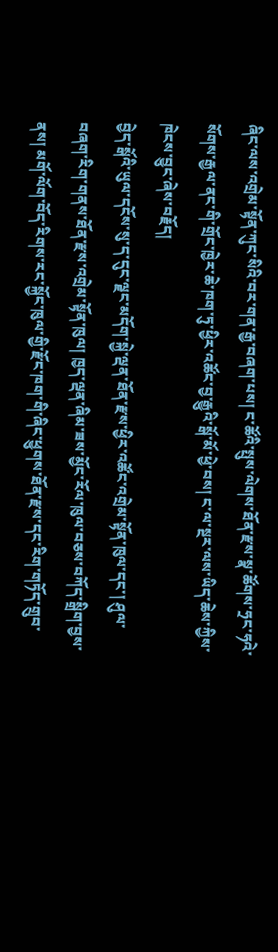ཞིང་ལས་འགྲེམ་སྟོན་ཀུང་སིའི་བར་གན་རྒྱ་བཞག་པས། ང་ཚོའི་སྤུས་ལེགས་ཐོན་རྫས་སྣ་ཚོགས་ཧྲང་ཧའེ་སོགས་རྒྱལ་ནང་གི་གྲོང་ཁྱེར་ཆེ་ཁག་ཏུ་ཕྱིར་འཚོང་བྱ་རྒྱུའི་སྒོ་མོ་ཕྱེ་བས། ང་ལ་སྔར་ལས་ཡིད་ཆེས་ཀྱིས་ཁེངས་བྱུང་ཞེས་བརྗོད།
བྱེད་སྒོའི་ཡུལ་དངོས་སུ་ད་དུང་ལྗང་མདོག་སྐྱེ་ལྡན་ཐོན་རྫས་ཕྱིར་འཚོང་འགྲེམ་སྟོན་ཁུལ་དང་། ཤུལ་བཞག་རིག་གནས་ཐོན་རྫས་འགྲེམ་སྟོན་ཁུལ། ཁྱད་ལྡན་ཞིམ་ཟས་མྱོང་རོལ་ཁུལ་བཅས་བཀོད་སྒྲིག་བྱས་ནས། མགོ་ལོག་བོད་རིགས་རང་སྐྱོང་ཁུལ་གྱི་རྫོང་ཁག་གི་ཞིང་ཕྱུགས་ཐོན་རྫས་དང་རིག་གཏོད་གྲུབ་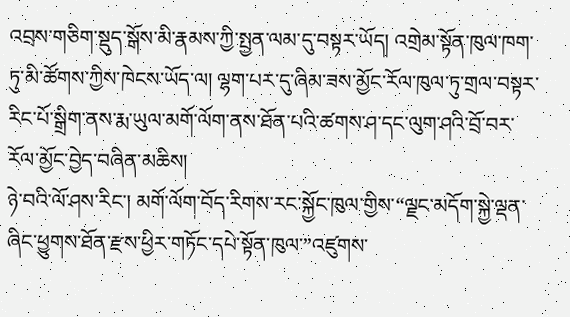འབྲས་གཅིག་སྡུད་སྒོས་མི་རྣམས་ཀྱི་སྤྱན་ལམ་དུ་བསྟར་ཡོད། འགྲེམ་སྟོན་ཁུལ་ཁག་ཏུ་མི་ཚོགས་ཀྱིས་ཁེངས་ཡོད་ལ། ལྷག་པར་དུ་ཞིམ་ཟས་མྱོང་རོལ་ཁུལ་ཏུ་གྲལ་བསྟར་རིང་པོ་སྒྲིག་ནས་རྨ་ཡུལ་མགོ་ལོག་ནས་ཐོན་པའི་ཚགས་ཤ་དང་ལུག་ཤའི་བྲོ་བར་རོལ་མྱོང་བྱེད་བཞིན་མཆིས།
ཉེ་བའི་ལོ་ཤས་རིང་། མགོ་ལོག་བོད་རིགས་རང་སྐྱོང་ཁུལ་གྱིས་“ལྗང་མདོག་སྐྱེ་ལྡན་ཞིང་ཕྱུགས་ཐོན་རྫས་ཕྱིར་གཏོང་དཔེ་སྟོན་ཁུལ་”འཛུགས་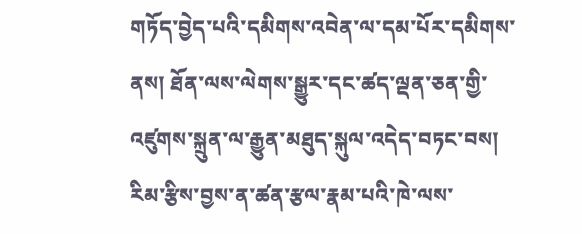གཏོད་བྱེད་པའི་དམིགས་འབེན་ལ་དམ་པོར་དམིགས་ནས། ཐོན་ལས་ལེགས་སྒྱུར་དང་ཚད་ལྡན་ཅན་གྱི་འཛུགས་སྐྲུན་ལ་རྒྱུན་མཐུད་སྐུལ་འདེད་བཏང་བས། རིམ་རྩིས་བྱས་ན་ཚན་རྩལ་རྣམ་པའི་ཁེ་ལས་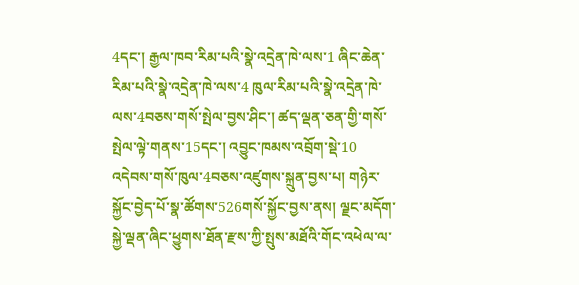4དང་། རྒྱལ་ཁབ་རིམ་པའི་སྣེ་འདྲེན་ཁེ་ལས་1 ཞིང་ཆེན་རིམ་པའི་སྣེ་འདྲེན་ཁེ་ལས་4 ཁུལ་རིམ་པའི་སྣེ་འདྲེན་ཁེ་ལས་4བཅས་གསོ་སྤེལ་བྱས་ཤིང་། ཚད་ལྡན་ཅན་གྱི་གསོ་སྤེལ་ལྟེ་གནས་15དང་། འབྱུང་ཁམས་འབྲོག་སྡེ་10 འདེབས་གསོ་ཁུལ་4བཅས་འཛུགས་སྐྲུན་བྱས་པ། གཉེར་སྐྱོང་བྱེད་པོ་སྣ་ཚོགས་526གསོ་སྐྱོང་བྱས་ནས། ལྗང་མདོག་སྐྱེ་ལྡན་ཞིང་ཕྱུགས་ཐོན་རྫས་ཀྱི་སྤུས་མཐོའི་གོང་འཕེལ་ལ་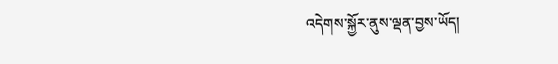འདེགས་སྐྱོར་ནུས་ལྡན་བྱས་ཡོད།